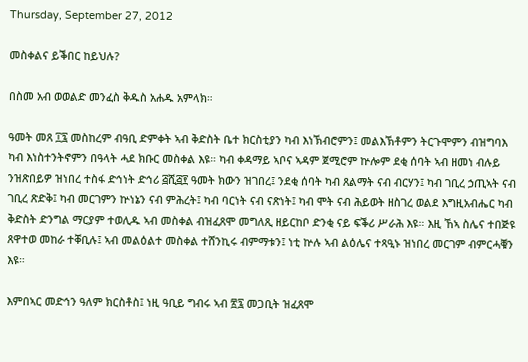Thursday, September 27, 2012

መስቀልና ይቕበር ከይህሉ?

በስመ አብ ወወልድ መንፈስ ቅዱስ አሐዱ አምላክ።

ዓመት መጸ ፲፯ መስከረም ብዓቢ ድምቀት ኣብ ቅድስት ቤተ ክርስቲያን ካብ እነኽብሮምን፤ መልእኽቶምን ትርጉሞምን ብዝግባእ ካብ እነስተንትኖምን በዓላት ሓደ ክቡር መስቀል እዩ። ካብ ቀዳማይ ኣቦና ኣዳም ጀሚሮም ኵሎም ደቂ ሰባት ኣብ ዘመነ ብሉይ ንዝጽበይዎ ዝነበረ ተስፋ ድኅነት ድኅሪ ፭ሺ፭፻ ዓመት ክውን ዝገበረ፤ ንደቂ ሰባት ካብ ጸልማት ናብ ብርሃን፤ ካብ ገቢረ ኃጢኣት ናብ ገቢረ ጽድቅ፤ ካብ መርገምን ኵነኔን ናብ ምሕረት፤ ካብ ባርነት ናብ ናጽነት፤ ካብ ሞት ናብ ሕይወት ዘስገረ ወልደ እግዚአብሔር ካብ ቅድስት ድንግል ማርያም ተወሊዱ ኣብ መስቀል ብዝፈጸሞ መግለጺ ዘይርከቦ ድንቂ ናይ ፍቕሪ ሥራሕ እዩ። እዚ ኸኣ ስሌና ተበጅዩ ጸዋተወ መከራ ተቐቢሉ፤ ኣብ መልዕልተ መስቀል ተሸንኪሩ ብምማቱን፤ ነቲ ኵሉ ኣብ ልዕሌና ተጻዒኑ ዝነበረ መርገም ብምርሓቑን እዩ።

እምበኣር መድኅን ዓለም ክርስቶስ፤ ነዚ ዓቢይ ግብሩ ኣብ ፳፯ መጋቢት ዝፈጸሞ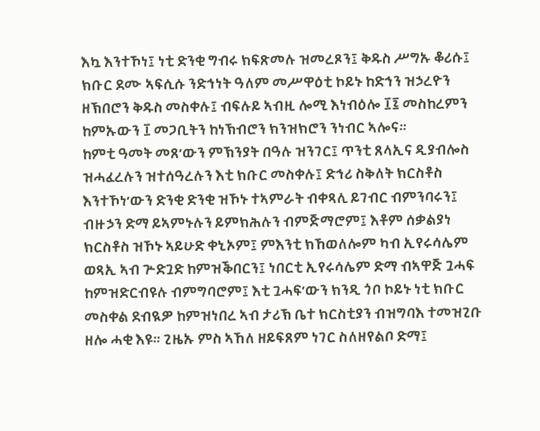እኳ እንተኾነ፤ ነቲ ድንቂ ግብሩ ክፍጽመሉ ዝመረጾን፤ ቅዱስ ሥግኡ ቆሪሱ፤ ክቡር ደሙ ኣፍሲሱ ንድኅነት ዓለም መሥዋዕቲ ኮይኑ ከድኅን ዝኃረዮን ዘኽበሮን ቅዱስ መስቀሉ፤ ብፍሉይ ኣብዚ ሎሚ እነብዕሎ ፲፯ መስከረምን ከምኡውን ፲ መጋቢትን ከነኽብሮን ክንዝክሮን ንነብር ኣሎና።
ከምቲ ዓመት መጸ’ውን ምኽንያት በዓሉ ዝንገር፤ ጥንቲ ጸላኢና ዲያብሎስ ዝሓፈረሉን ዝተሰዓረሉን እቲ ክቡር መስቀሉ፤ ድኅሪ ስቅለት ክርስቶስ እንተኾነ’ውን ድንቂ ድንቂ ዝኾኑ ተኣምራት ብቀጻሊ ይገብር ብምንባሩን፤ ብዙኃን ድማ ይኣምኑሉን ይምክሕሉን ብምጅማሮም፤ እቶም ሰቃልያነ ክርስቶስ ዝኾኑ ኣይሁድ ቀኒኦም፤ ምእንቲ ክኸወለሎም ካብ ኢየሩሳሌም ወጻኢ ኣብ ጕድጓድ ከምዝቕበርን፤ ነበርቲ ኢየሩሳሌም ድማ ብኣዋጅ ጓሓፍ ከምዝድርብዩሉ ብምግባሮም፤ እቲ ጓሓፍ’ውን ክንዲ ጎቦ ኮይኑ ነቲ ክቡር መስቀል ደብዪዎ ከምዝነበረ ኣብ ታሪኽ ቤተ ክርስቲያን ብዝግባእ ተመዝጊቡ ዘሎ ሓቂ እዩ። ጊዜኡ ምስ ኣኸለ ዘይፍጸም ነገር ስለዘየልቦ ድማ፤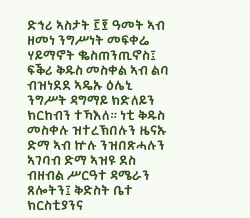ድኅሪ ኣስታት ፫፻ ዓመት ኣብ ዘመነ ንግሥነት መፍቀሬ ሃይማኖት ቈስጠንጢኖስ፤ ፍቕሪ ቅዱስ መስቀል ኣብ ልባ ብዝነደደ ኣዴኡ ዕሌኒ ንግሥት ዳግማይ ክድለይን ክርከብን ተኻእለ። ነቲ ቅዱስ መስቀሉ ዝተረኽበሉን ዜናኡ ድማ ኣብ ኵሉ ንዝበጽሓሉን ኣገባብ ድማ ኣዝዩ ደስ ብዘብል ሥርዓተ ዳሜራን ጸሎትን፤ ቅድስት ቤተ ክርስቲያንና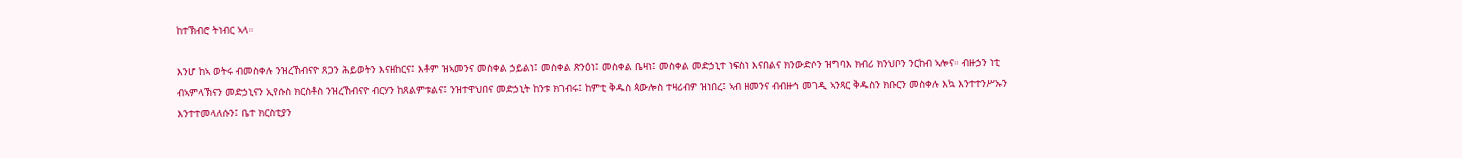ከተኽብሮ ትነብር ኣላ።

እንሆ ከኣ ወትሩ ብመስቀሉ ንዝረኸብናዮ ጸጋን ሕይወትን እናዘከርና፤ እቶም ዝኣመንና መስቀል ኃይልነ፤ መስቀል ጽንዕነ፤ መስቀል ቤዛነ፤ መስቀል መድኃኒተ ነፍስነ እናበልና ክንውድሶን ዝግባእ ክብሪ ክንህቦን ንርከብ ኣሎና። ብዙኃን ነቲ ብኣምላኽናን መድኃኒናን ኢየሱስ ክርስቶስ ንዝረኸብናዮ ብርሃን ከጸልምቱልና፤ ንዝተዋህበና መድኃኒት ከንቱ ክገብሩ፤ ከምቲ ቅዱስ ጳውሎስ ተዛሪብዎ ዝነበረ፤ ኣብ ዘመንና ብብዙኅ መገዲ ኣንጻር ቅዱስን ክቡርን መስቀሉ እኳ እንተተንሥኡን እንተተመላለሱን፤ ቤተ ክርስቲያን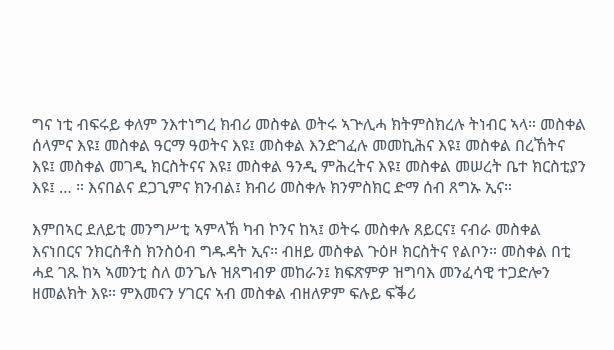ግና ነቲ ብፍሩይ ቀለም ንእተነግረ ክብሪ መስቀል ወትሩ ኣጕሊሓ ክትምስክረሉ ትነብር ኣላ። መስቀል ሰላምና እዩ፤ መስቀል ዓርማ ዓወትና እዩ፤ መስቀል እንድገፈሉ መመኪሕና እዩ፤ መስቀል በረኸትና እዩ፤ መስቀል መገዲ ክርስትናና እዩ፤ መስቀል ዓንዲ ምሕረትና እዩ፤ መስቀል መሠረት ቤተ ክርስቲያን እዩ፤ … ። እናበልና ደጋጊምና ክንብል፤ ክብሪ መስቀሉ ክንምስክር ድማ ሰብ ጸግኡ ኢና።

እምበኣር ደለይቲ መንግሥቲ ኣምላኽ ካብ ኮንና ከኣ፤ ወትሩ መስቀሉ ጸይርና፤ ናብራ መስቀል እናነበርና ንክርስቶስ ክንስዕብ ግዱዳት ኢና። ብዘይ መስቀል ጉዕዞ ክርስትና የልቦን። መስቀል በቲ ሓደ ገጹ ከኣ ኣመንቲ ስለ ወንጌሉ ዝጸግብዎ መከራን፤ ክፍጽምዎ ዝግባእ መንፈሳዊ ተጋድሎን ዘመልክት እዩ። ምእመናን ሃገርና ኣብ መስቀል ብዘለዎም ፍሉይ ፍቕሪ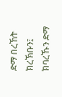ድማ በረኸት ክረኽቡን፤ ክባረኹን ድማ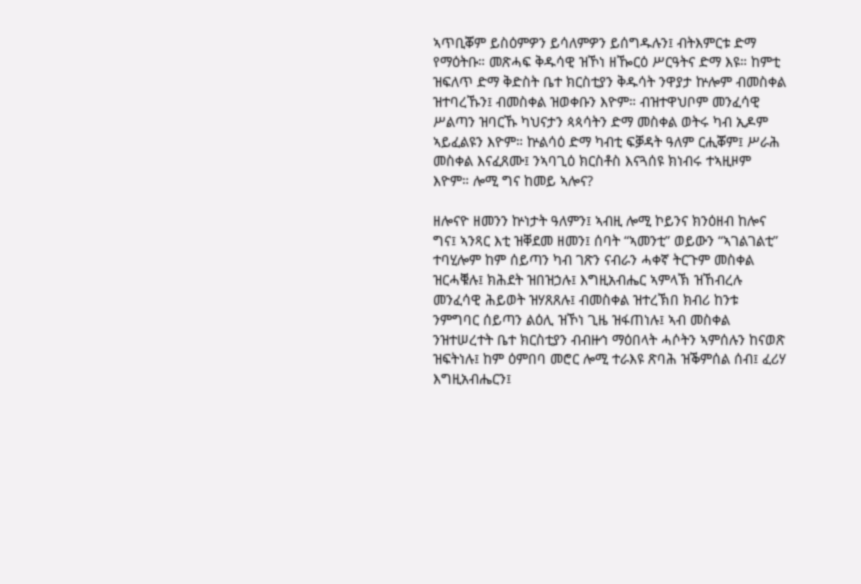ኣጥቢቖም ይስዕምዎን ይሳለምዎን ይሰግዱሉን፤ ብትእምርቱ ድማ የማዕትቡ። መጽሓፍ ቅዱሳዊ ዝኾነ ዘዀርዕ ሥርዓትና ድማ እዩ። ከምቲ ዝፍለጥ ድማ ቅድስት ቤተ ክርስቲያን ቅዱሳት ንዋያታ ኵሎም ብመስቀል ዝተባረኹን፤ ብመስቀል ዝወቀቡን እዮም። ብዝተዋህቦም መንፈሳዊ ሥልጣን ዝባርኹ ካህናታን ጳጳሳትን ድማ መስቀል ወትሩ ካብ ኢዶም ኣይፈልዩን እዮም። ኵልሳዕ ድማ ካብቲ ፍቓዳት ዓለም ርሒቖም፤ ሥራሕ መስቀል እናፈጸሙ፤ ንኣባጊዕ ክርስቶስ እናጓሰዩ ክነብሩ ተኣዚዞም እዮም። ሎሚ ግና ከመይ ኣሎና?

ዘሎናዮ ዘመንን ኵነታት ዓለምን፤ ኣብዚ ሎሚ ኮይንና ክንዕዘብ ከሎና ግና፤ ኣንጻር እቲ ዝቐደመ ዘመን፤ ሰባት “ኣመንቲ” ወይውን “ኣገልገልቲ” ተባሂሎም ከም ሰይጣን ካብ ገጽን ናብራን ሓቀኛ ትርጉም መስቀል ዝርሓቑሉ፤ ክሕደት ዝበዝኃሉ፤ እግዚአብሔር ኣምላኽ ዝኸብረሉ መንፈሳዊ ሕይወት ዝሃጸጸሉ፤ ብመስቀል ዝተረኽበ ክብሪ ከንቱ ንምግባር ሰይጣን ልዕሊ ዝኾነ ጊዜ ዝፋጠነሉ፤ ኣብ መስቀል ንዝተሠረተት ቤተ ክርስቲያን ብብዙኅ ማዕበላት ሓሶትን ኣምሰሉን ከናወጽ ዝፍትነሉ፤ ከም ዕምበባ መሮር ሎሚ ተራእዩ ጽባሕ ዝቕምሰል ሰብ፤ ፈሪሃ እግዚአብሔርን፤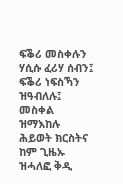ፍቕሪ መስቀሉን ሃሲሱ ፈሪሃ ሰብን፤ ፍቕሪ ነፍስኻን ዝዓብለሉ፤ መስቀል ዝማእከሉ ሕይወት ክርስትና ከም ጊዜኡ ዝሓለፎ ቅዲ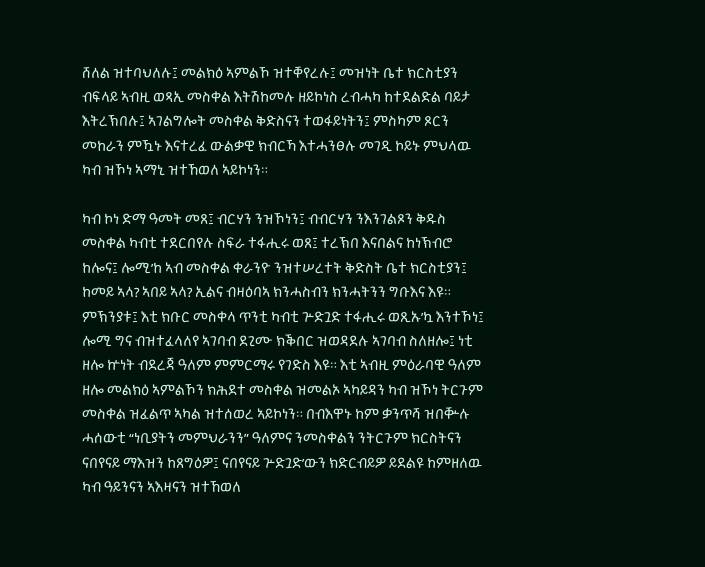ሸለል ዝተባህለሉ፤ መልክዕ ኣምልኾ ዝተቐየረሉ፤ መዝነት ቤተ ክርስቲያን ብፍላይ ኣብዚ ወጻኢ መስቀል እትሽከመሉ ዘይኮነስ ረብሓካ ከተደልድል ባይታ እትረኽበሉ፤ ኣገልግሎት መስቀል ቅድስናን ተወፋይነትን፤ ምስካም ጾርን መከራን ምዃኑ እናተረፈ ውልቃዊ ክብርኻ እተሓንፀሉ መገዲ ኮይኑ ምህላዉ ካብ ዝኾነ ኣማኒ ዝተኸወለ ኣይኮነን።

ካብ ኮነ ድማ ዓመት መጸ፤ ብርሃን ንዝኾነን፤ ብብርሃን ንእንገልጾን ቅዱስ መስቀል ካብቲ ተደርበየሉ ስፍራ ተፋሒሩ ወጸ፤ ተረኽበ እናበልና ከነኽብሮ ከሎና፤ ሎሚ’ከ ኣብ መስቀል ቀራንዮ ንዝተሠረተት ቅድስት ቤተ ክርስቲያን፤ ከመይ ኣላ? ኣበይ ኣላ? ኢልና ብዛዕባኣ ክንሓስብን ክንሓትንን ግቡእና እዩ። ምኽንያቱ፤ እቲ ክቡር መስቀላ ጥንቲ ካብቲ ጕድጓድ ተፋሒሩ ወጺኡ’ኳ እንተኾነ፤ ሎሚ ግና ብዝተፈላለየ ኣገባብ ደጊሙ ክቕበር ዝወዳደሉ ኣገባብ ስለዘሎ፤ ነቲ ዘሎ ኵነት ብደረጃ ዓለም ምምርማሩ የገድስ እዩ። እቲ ኣብዚ ምዕራባዊ ዓለም ዘሎ መልክዕ ኣምልኾን ክሕደተ መስቀል ዝመልኦ ኣካይዳን ካብ ዝኾነ ትርጉም መስቀል ዝፈልጥ ኣካል ዝተሰወረ ኣይኮነን። በብእዋኑ ከም ቃንጥሻ ዝበቝሉ ሓሰውቲ “ነቢያትን መምህራንን” ዓለምና ንመስቀልን ንትርጉም ክርስትናን ናበየናይ ማእዝን ከጸግዕዎ፤ ናበየናይ ጕድጓድ’ውን ክድርብይዎ ይደልዩ ከምዘለዉ ካብ ዓይንናን ኣእዛናን ዝተኸወለ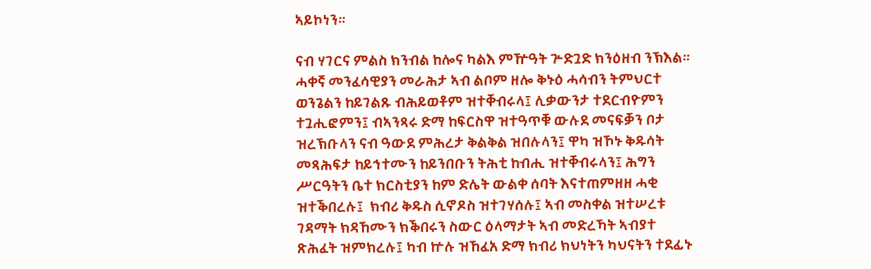ኣይኮነን።

ናብ ሃገርና ምልስ ክንብል ከሎና ካልእ ምዅዓት ጕድጓድ ክንዕዘብ ንኽእል። ሓቀኛ መንፈሳዊያን መራሕታ ኣብ ልቦም ዘሎ ቅኑዕ ሓሳብን ትምህርተ ወንጌልን ከይገልጹ ብሕይወቶም ዝተቐብሩላ፤ ሊቃውንታ ተደርብዮምን ተጓሒፎምን፤ ብኣንጻሩ ድማ ከፍርስዋ ዝተዓጥቑ ውሉደ መናፍቓን ቦታ ዝረኽቡላን ናብ ዓውደ ምሕረታ ቅልቅል ዝበሉላን፤ ዋካ ዝኾኑ ቅዱሳት መጻሕፍታ ከይኅተሙን ከይንበቡን ትሕቲ ከብሒ ዝተቐብሩላን፤ ሕግን ሥርዓትን ቤተ ክርስቲያን ከም ድሌት ውልቀ ሰባት እናተጠምዘዘ ሓቂ ዝተቕበረሉ፤  ክብሪ ቅዱስ ሲኖዶስ ዝተገሃሰሉ፤ ኣብ መስቀል ዝተሠረቱ ገዳማት ክዳኸሙን ክቕበሩን ስውር ዕላማታት ኣብ መድረኻት ኣብያተ ጽሕፈት ዝምክረሉ፤ ካብ ኵሉ ዝኸፈአ ድማ ክብሪ ክህነትን ካህናትን ተደፊኑ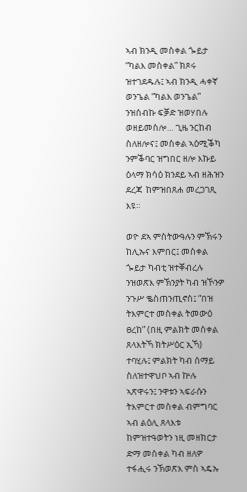ኣብ ክንዲ መስቀል ጐይታ “ካልእ መስቀል” ክጾሩ ዝተገደዱሉ፤ ኣብ ክንዲ ሓቀኛ ወንጌል “ካልእ ወንጌል” ንዝሰብኩ ፍቓድ ዝወሃበሉ ወዘይመስሎ… ጊዜ ንርከብ ስለዘሎና፤ መስቀል ኣዕሚቕካ ንምቕባር ዝግበር ዘሎ እኩይ ዕላማ ክሳዕ ክንደይ ኣብ ዘሕዝን ደረጃ  ከምዝበጸሐ መረጋገጺ እዩ።

ወዮ ደኣ ምስትውዓሉን ምኽሩን ከሊኡና እምበር፤ መስቀል ጐይታ ካብቲ ዝተቐብረሉ ንዝወጽእ ምኽንያት ካብ ዝኾንዎ ንጉሥ ቈስጠንጢኖስ፤ “በዝ ትእምርተ መስቀል ትመውዕ ፀረከ” (በዚ ምልክት መስቀል ጸላእትኻ ክትሥዕር ኢኻ) ተባሂሉ፤ ምልክት ካብ ሰማይ ስለዝተዋህቦ ኣብ ኵሉ ኣጽዋሩን፤ ንዋቱን ኣፍራሱን ትእምርተ መስቀል ብምግባር ኣብ ልዕሊ ጸላእቱ ከምዝተዓወትን ነዚ መዘክርታ ድማ መስቀል ካብ ዘለዎ ተፋሒሩ ንኽወጽእ ምስ ኣዴኡ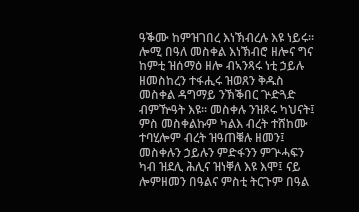ዓቕሙ ከምዝገበረ እነኽብረሉ እዩ ነይሩ። ሎሚ በዓለ መስቀል እነኽብሮ ዘሎና ግና ከምቲ ዝሰማዕ ዘሎ ብኣንጻሩ ነቲ ኃይሉ ዘመስከረን ተፋሒሩ ዝወጸን ቅዱስ መስቀል ዳግማይ ንኽቕበር ጕድጓድ ብምዅዓት እዩ። መስቀሉ ንዝጾሩ ካህናት፤ ምስ መስቀልኩም ካልእ ብረት ተሸከሙ ተባሂሎም ብረት ዝዓጠቑሉ ዘመን፤ መስቀሉን ኃይሉን ምድፋንን ምጕሓፍን ካብ ዝደሊ ሕሊና ዝነቐለ እዩ እሞ፤ ናይ ሎምዘመን በዓልና ምስቲ ትርጉም በዓል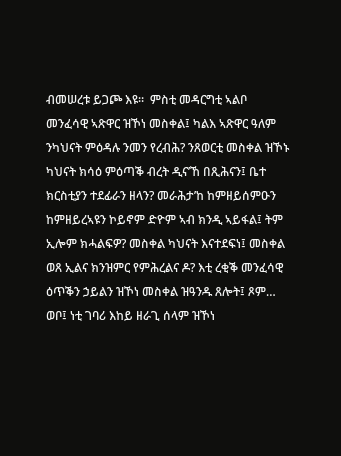ብመሠረቱ ይጋጮ እዩ።  ምስቲ መዳርግቲ ኣልቦ መንፈሳዊ ኣጽዋር ዝኾነ መስቀል፤ ካልእ ኣጽዋር ዓለም ንካህናት ምዕዳሉ ንመን የረብሕ? ንጸወርቲ መስቀል ዝኾኑ ካህናት ክሳዕ ምዕጣቕ ብረት ዲና’ኸ በጺሕናን፤ ቤተ ክርስቲያን ተደፊራን ዘላን? መራሕታ’ከ ከምዘይሰምዑን ከምዘይረኣዩን ኮይኖም ድዮም ኣብ ክንዲ ኣይፋል፤ ትም ኢሎም ክሓልፍዎ? መስቀል ካህናት እናተደፍነ፤ መስቀል ወጸ ኢልና ክንዝምር የምሕረልና ዶ? እቲ ረቂቕ መንፈሳዊ ዕጥቕን ኃይልን ዝኾነ መስቀል ዝዓንዱ ጸሎት፤ ጾም… ወቦ፤ ነቲ ገባሪ እከይ ዘራጊ ሰላም ዝኾነ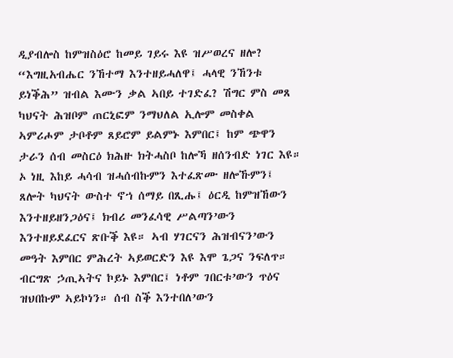ዲያብሎስ ከምዝስዕሮ ከመይ ገይሩ እዩ ዝሥወረና ዘሎ? “እግዚአብሔር ንኸተማ እንተዘይሓለዋ፤ ሓላዊ ንኸንቱ ይነቕሕ” ዝብል እሙን ቃል ኣበይ ተገድፈ? ሽግር ምስ መጸ ካህናት ሕዝቦም ጠርኒፎም ንማህለል ኢሎም መስቀል ኣምሪሖም ታቦቶም ጸይሮም ይልምኑ እምበር፤ ከም ጭዋን ታራን ሰብ መስርዕ ክሕዙ ክትሓስቦ ከሎኻ ዘሰንብድ ነገር እዩ። ኦ ነዚ እከይ ሓሳብ ዝሓሰብኩምን እተፈጽሙ ዘሎኹምን፤ ጸሎት ካህናት ውስተ ኖኀ ሰማይ በጺሑ፤ ዕርዲ ከምዝኸውን እንተዘይዘንጋዕና፤ ክብሪ መንፈሳዊ ሥልጣን’ውን እንተዘይደፈርና ጽቡቕ እዩ። ኣብ ሃገርናን ሕዝብናን’ውን መዓት እምበር ምሕረት ኣይወርድን እዩ እሞ ጌጋና ንፍለጥ። ብርግጽ ኃጢኣትና ኮይኑ እምበር፤ ነቶም ገበርቱ’ውን ጥዕና ዝህበኩም ኣይኮነን። ሰብ ስቕ እንተበለ’ውን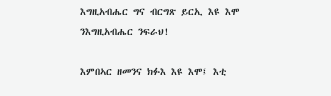እግዚአብሔር ግና ብርግጽ ይርኢ እዩ እሞ ንእግዚአብሔር ንፍራህ!

እምበኣር ዘመንና ክፉእ እዩ እሞ፤ እቲ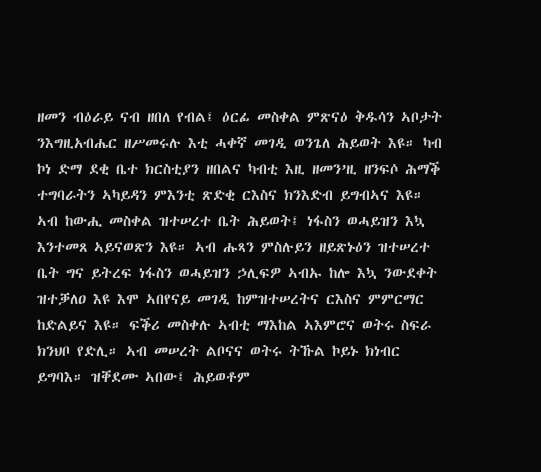ዘመን ብዕራይ ናብ ዘበለ የብል፤ ዕርፊ መስቀል ምጽናዕ ቅዱሳን ኣቦታት ንእግዚአብሔር ዘሥመሩሉ እቲ ሓቀኛ መገዲ ወንጌለ ሕይወት እዩ። ካብ ኮነ ድማ ደቂ ቤተ ክርስቲያን ዘበልና ካብቲ እዚ ዘመን’ዚ ዘንፍሶ ሕማቕ ተግባራትን ኣካይዳን ምእንቲ ጽድቂ ርእስና ክንእድብ ይግብኣና እዩ። ኣብ ከውሒ መስቀል ዝተሠረተ ቤት ሕይወት፤ ነፋስን ወሓይዝን እኳ እንተመጸ ኣይናወጽን እዩ። ኣብ ሑጻን ምስሉይን ዘይጽኑዕን ዝተሠረተ ቤት ግና ይትረፍ ነፋስን ወሓይዝን ኃሊፍዎ ኣብኡ ከሎ እኳ ንውደቀት ዝተቓለዐ እዩ እሞ ኣበየናይ መገዲ ከምዝተሠረትና ርእስና ምምርማር ከድልይና እዩ። ፍቕሪ መስቀሉ ኣብቲ ማእከል ኣእምሮና ወትሩ ስፍራ ክንህቦ የድሊ። ኣብ መሠረት ልቦናና ወትሩ ትኹል ኮይኑ ክነብር ይግባእ። ዝቐደሙ ኣበው፤ ሕይወቶም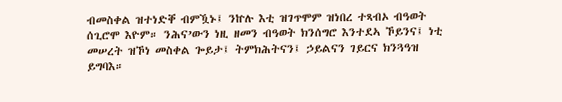ብመስቀል ዝተነድቐ ብምዃኑ፤ ንኵሉ እቲ ዝገጥሞም ዝነበረ ተጻብኦ ብዓወት ሰጊሮሞ እዮም። ንሕና’ውን ነዚ ዘመን ብዓወት ክንሰግሮ እንተደኣ ኾይንና፤ ነቲ መሠረት ዝኾነ መስቀል ጐይታ፤ ትምክሕትናን፤ ኃይልናን ገይርና ክንጓዓዝ ይግባእ።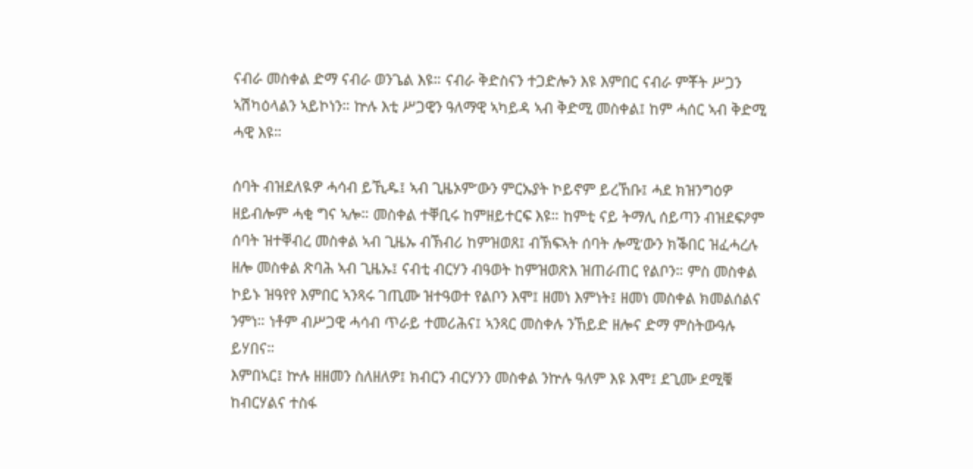ናብራ መስቀል ድማ ናብራ ወንጌል እዩ። ናብራ ቅድስናን ተጋድሎን እዩ እምበር ናብራ ምቾት ሥጋን ኣሽካዕላልን ኣይኮነን። ኵሉ እቲ ሥጋዊን ዓለማዊ ኣካይዳ ኣብ ቅድሚ መስቀል፤ ከም ሓሰር ኣብ ቅድሚ ሓዊ እዩ።

ሰባት ብዝደለዪዎ ሓሳብ ይኺዱ፤ ኣብ ጊዜኦም’ውን ምርኡያት ኮይኖም ይረኸቡ፤ ሓደ ክዝንግዕዎ ዘይብሎም ሓቂ ግና ኣሎ። መስቀል ተቐቢሩ ከምዘይተርፍ እዩ። ከምቲ ናይ ትማሊ ሰይጣን ብዝደፍዖም ሰባት ዝተቐብረ መስቀል ኣብ ጊዜኡ ብኽብሪ ከምዝወጸ፤ ብኽፍኣት ሰባት ሎሚ’ውን ክቕበር ዝፈሓረሉ ዘሎ መስቀል ጽባሕ ኣብ ጊዜኡ፤ ናብቲ ብርሃን ብዓወት ከምዝወጽእ ዝጠራጠር የልቦን። ምስ መስቀል ኮይኑ ዝዓየየ እምበር ኣንጻሩ ገጢሙ ዝተዓወተ የልቦን እሞ፤ ዘመነ እምነት፤ ዘመነ መስቀል ክመልሰልና ንምነ። ነቶም ብሥጋዊ ሓሳብ ጥራይ ተመሪሕና፤ ኣንጻር መስቀሉ ንኸይድ ዘሎና ድማ ምስትውዓሉ ይሃበና።
እምበኣር፤ ኵሉ ዘዘመን ስለዘለዎ፤ ክብርን ብርሃንን መስቀል ንኵሉ ዓለም እዩ እሞ፤ ደጊሙ ደሚቑ ከብርሃልና ተስፋ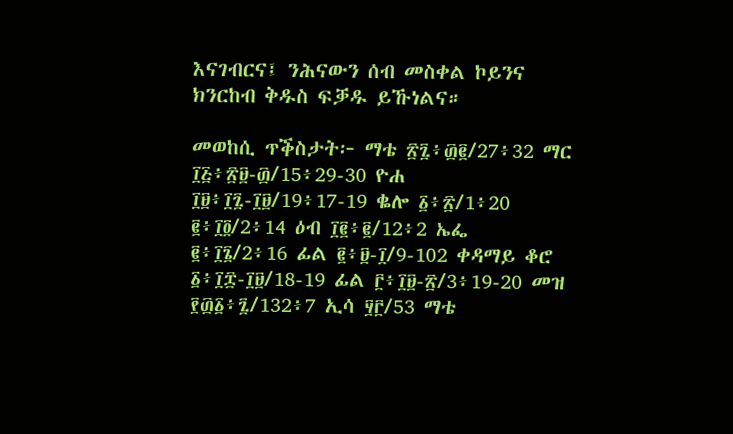እናገብርና፤ ንሕናውን ሰብ መስቀል ኮይንና ክንርከብ ቅዱስ ፍቓዱ ይኹነልና።

መወከሲ ጥቕስታት፦ ማቴ ፳፯፥፴፪/27፥32 ማር ፲፭፥፳፱-፴/15፥29-30 ዮሐ ፲፱፥፲፯-፲፱/19፥17-19 ቈሎ ፩፥፳/1፥20 ፪፥፲፬/2፥14 ዕብ ፲፪፥፪/12፥2 ኤፌ ፪፥፲፮/2፥16 ፊል ፪፥፱-፲/9-102 ቀዳማይ ቆሮ ፩፥፲፰-፲፱/18-19 ፊል ፫፥፲፱-፳/3፥19-20 መዝ ፻፴፩፥፯/132፥7 ኢሳ ፶፫/53 ማቴ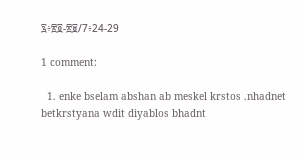፯፥፳፬-፳፱/7፥24-29

1 comment:

  1. enke bselam abshan ab meskel krstos .nhadnet betkrstyana wdit diyablos bhadnt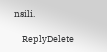nsili.

    ReplyDelete